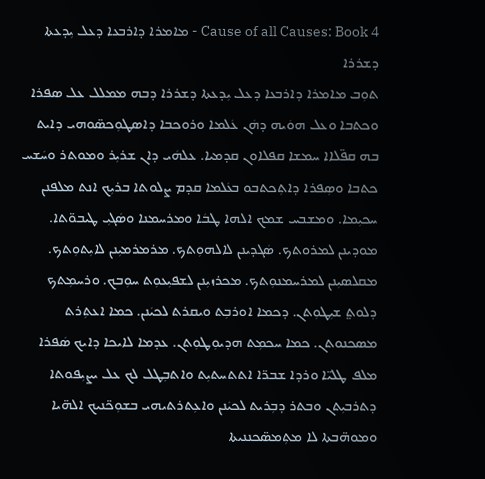Cause of all Causes: Book 4 - ܡܐܡܪܐ ܕܐܪܒܥܐ ܕܥܠ ܝܼܕܥܬܐ ܕܫܪܪܐ
ܬܘܼܒ ܡܐܡܪܐ ܕܐܪܒܥܐ ܕܥܠ ܝܼܕܥܬܐ ܕܫܪܪܐ ܕܒܗ ܡܡܠܠ ܥܠ ܣܦܪܐ ܘܟܬܒܐ ܘܥܠ ܗܘܿܝܗ ܕܗܿܢ ܥܿܠܡܐ ܘܪܘܟܒܐ ܕܐܣܛܘܼܟܣ̈ܘܗܝ ܕܐܝܬ ܒܗ ܩܦ̈ܠܐܐ ܚܡܫܐ ܩܦܠܐܘܢ ܩܕܡܝܐ. ܥܠܗܿܝ ܕܐܢ ܫܪܝܼܪ ܘܡܘܬܪ ܘܚܿܫܚ ܟܬܒܐ ܘܣܼܦܪܐ ܕܐܬܼܟܬܒܘ ܒܥܿܠܡܐ ܩܕܡ ܨܠܘܬܐ ܒܪܝܼܟ ܐܢܬ ܡܠܦܢܢ ܚܟܝܼܡܐ. ܘܡܫܒܚ ܫܡܟ ܐܠܗܐ ܛܒܿܐ ܘܡܪܚܡܢܐ ܘܣܿܓܝܼ ܛܝܒܘ̈ܬܐ. ܡܘܕܝܢܢ ܠܡܪܘܬܟ. ܣܿܓܕܝܢܢ ܠܐܠܗܘܼܬܟ. ܡܪܡܪܡܝܼܢܢ ܠܐܝܼܬܘܼܬܟ. ܡܩܠܣܝܼܢܢ ܠܡܪܚܡܢܘܼܬܟ. ܡܟܪܙܝܼܢܢ ܠܫܦܝܼܥܘܼܬ ܚܘܼܒܟ. ܘܪܚܡܼܬܟ ܕܠܘܬ݀ ܫܝܼܛܘܼܬܢ. ܕܟܡܐ ܐܘܪܒܼܬ ܘܝܩܪܬ ܠܟܝܿܢܢ. ܟܡܐ ܐܥܬܼܪܬ ܡܣܟܢܘܬܢ. ܟܡܐ ܚܟܡܼܬ ܗܕܝܘܼܛܘܼܬܢ. ܥܕܡܐ ܠܐܝܟܐ ܕܐܝܟ ܣܿܦܪܐ ܡܠܦ ܛܠܝ̈ܐ ܘܪܕܐ ܫܒܪ̈ܐ ܐܬܬܚܬܝܼܬ ܘܐܬܒܼܛܠ ܠܟ ܥܠ ܝܨܝܼܦܘܬܐ ܕܬܪܒܝܼܬܢ ܘܒܬܪ ܕܒܼܪܝܬ ܠܟܝܿܢܢ ܘܐܥܼܬܪܬܝܗܝ ܒܫܘܼܟ̈ܢܝܟ ܐܠܗ̈ܝܐ ܘܡܘܗ̈ܒܬܐ ܠܐ ܡܬܼܡܣ̈ܟܢܢܝܬܐ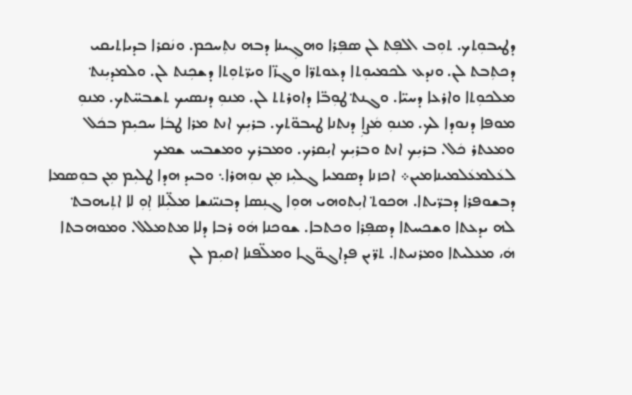ܕܛܝܒܘܼܬܟ. ܬܘܼܒ ܐܠܦܼܬ ܠܢ ܣܦܼܪܐ ܘܗܓܼܝܢܐ ܕܒܗ ܢܬܼܚܟܡ. ܘܢܿܩܪܐ ܒܕܝܐܬܝܩܝ ܕܟܬܼܒܬ ܠܢ. ܘܢܕܥ ܠܟܡܝܘܼܬܐ ܕܥܘܬܪ̈ܐ ܘܓܙ̈ܐ ܘܝܪ̈ܬܘܼܬܐ ܕܫܟܼܢܬ ܠܢ. ܘܠܡܕܝܼܢܬ݀ ܡܠܟܘܼܬܐ ܘܐܪܥܐ ܕܚܝ̈ܐ. ܘܓܢܬ݀ ܛܘܼܒ̈ܐ ܕܐܘܪܬܬ ܠܢ. ܡܢܘܼ ܕܢܣܝܟ ܬܫܒܚ̈ܬܟ. ܡܢܘܼ ܡܘܦܐ ܕܢܘܕܐ ܠܟ. ܡܢܘܼ ܡܿܨܐܼ ܕܢܬܢܐ ܛܝܒܘ̈ܬܟ. ܒܪܝܼܟ ܐܢܬ ܡܪܐ ܛܒܿܐ ܚܟܝܼܡ ܒܟܿܠ ܘܡܥܬܪ ܟܿܠ. ܒܪܝܼܟ ܐܢܬ ܘܒܪܝܼܟ ܐܝܼܩܪܟ. ܘܡܒܪܟ ܘܡܫܒܚ ܫܡܟ ܠܥܿܠܡܥܿܠܡܝܢܐܡܝܢ܀ ܐܟܙܢܐ ܕܣܡܝܐ ܓܠܝܼܙ ܡܼܢ ܢܘܼܗܪܐ܆ ܘܒܝܕ ܗܕܐ ܛܠܝܼܡ ܡܼܢ ܒܘܼܣܡܐ ܕܒܫܘܦܪܐ ܕܒܪ̈ܝܬܐ. ܗܟܘܬ݀ ܐܝܼܬܘܗܝ ܗܘܼܐ ܓܢܼܣܐ ܕܒܢܝ̈ܢܫܐ ܡܠ̈ܝܼܠܐ ܐܼܘܼ ܠܐ ܐܬܼܝܗܒܬ݀ ܠܗ ܝܕܥܬܐ ܘܫܟܚܬܐ ܕܣܦܼܪܐ ܘܟܬܒܐ. ܫܘܟܢܐ ܗܿܘ ܪܒܐ ܕܠܐ ܡܬܡܠܠ. ܘܡܘܗܒܬܐ ܗܿ، ܡܥܠܝܬܐ ܘܡܪܢܝܬܐ. ܬܪ̈ܝܢ ܦܕܐܓܘ̈ܓܐ ܘܡܠ̈ܦܢܐ ܐܩܝܼܡ ܠܢ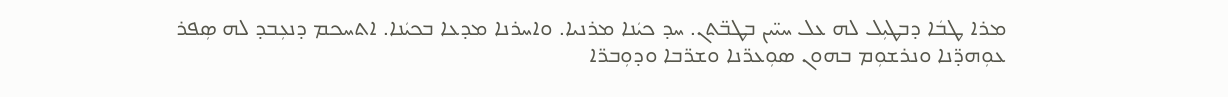ܡܪܐ ܛܒܿܐ ܕܒܛܝܼܠ ܠܗ ܥܠ ܚܝ̈ܝܢ ܒܛܒ̈ܬܢ. ܚܕ ܟܝܿܢܐ ܡܪܢܝܐ. ܘܐܚܪܢܐ ܡܕܥܐ ܒܟܝܿܢܐ. ܐܬܚܟܡ ܕܢܥܼܒܕ ܠܗ ܣܼܦܪ ܥܘܼܗܕ̈ܢܐ ܘܢܪܫܘܼܡ ܒܗܘܢ ܣܘܼܥܪ̈ܢܐ ܘܫܪ̈ܒܐ ܘܕܘܼܒܪ̈ܐ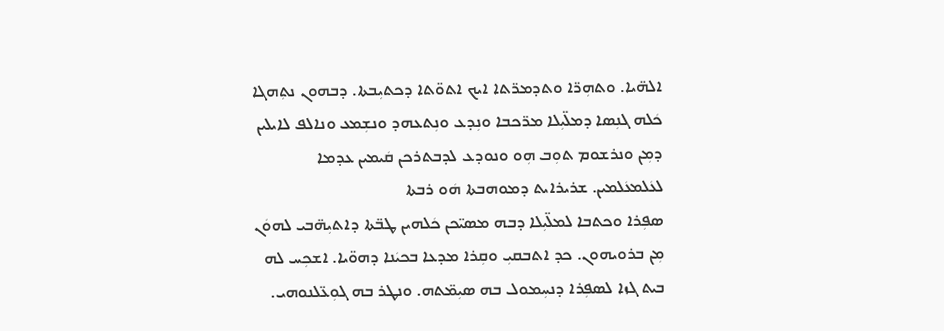ܐܠܗ̈ܝܐ. ܘܬܗܼܪ̈ܐ ܘܬܕܡܪ̈ܬܐ ܐܝܟ ܐܬܘ̈ܬܐ ܕܟܬܝܼܒܬܐ. ܕܒܗܘܢ ܢܬܼܗܓܐ ܟܿܠܗ ܓܢܼܣܐ ܕܡܠ̈ܝܼܠܐ ܡܪ̈ܟܒܐ ܘܢܼܕܥ ܘܢܼܬܥܗܕ ܘܢܫܼܡܥ ܘܢܐܠܦ ܠܐܝܠܝܢ ܕܡܼܢ ܘܢܪܫܘܡ ܬܘܼܒ ܗܼܘ ܘܢܘܕܥ ܠܕܒܬܪܟܢ ܩܿܝܡܝܢ ܥܕܡܐ ܠܥܿܠܡܥܿܠܡܝܢ. ܫܪܝܪܐܝܬ ܕܡܘܗܒܬܐ ܗܿܘ ܪܒܬܐ
ܣܦܼܪܐ ܘܟܬܒܐ ܠܡܠ̈ܝܼܠܐ ܕܒܗ ܡܣܝ̈ܟܢ ܟܿܠܗܝܢ ܛܒ̈ܬܐ ܕܐܬܝܼܗ̈ܒܝ ܠܗܘܿܢ ܡܼܢ ܒܪܘܝܗܘܢ. ܟܕ ܐܬܒܩܝܼ ܘܩܼܪܐ ܡܕܥܐ ܒܟܝܿܢܐ ܕܗܘ̈ܝܐ. ܐܫܟܼܚ ܠܗ ܒܝܬ ܓܙܐ ܠܣܦܼܪܐ ܕܢܚܼܡܘܠ ܒܗ ܣܝܼܡ̈ܬܗ. ܘܢܛܪ ܒܗ ܓܘܼܥ̈ܠܢܘܗܝ.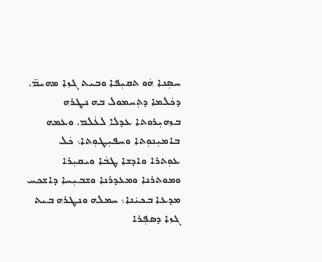ܚܣܼܢܐ ܗܿܘ ܬܩܝܼܦܐ ܘܒܝܬ ܓܙܐ ܡܗܝܡ̄. ܕܟܿܠܡܐ ܕܬܼܚܡܘܠ ܒܗ ܢܛܪܗ ܒܙܗܝܼܪܘܬܐ ܥܕܠܐ ܠܥܿܠܡ. ܘܥܡܗ ܒܐܡܝܼܢܘܼܬܐ ܘܚܦܝܼܛܘܼܬܐ܆ ܟܿܠ ܥܘܼܬܪܐ ܘܐܕܫܐ ܛܒܿܐ ܘܝܩܝܼܪܐ ܘܡܘܬܪܢܐ ܘܡܥܕܪܢܐ ܘܫܒܝܼܚܐ ܕܐܫܟܚ ܡܕܥܐ ܒܟܝܿܢܐ܆ ܚܡܠܗ ܘܢܛܪܗ ܒܝܬ ܓܙܐ ܕܣܦܼܪܐ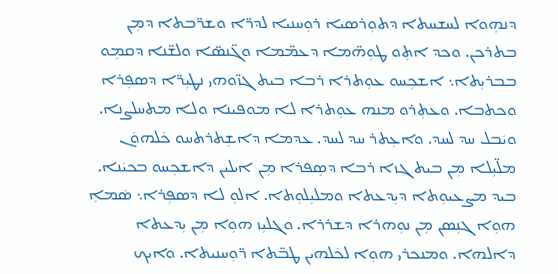ܕܢܗܼܘܐ ܠܚܫܚܬܐ ܕܬܘܼܪܣܝܐ ܪܘܼܚܢܝܐ ܠܕܪ̈ܐ ܘܫܪ̈ܒܬܐ ܕܡܼܢ ܒܬܪܟܢ. ܘܟܕ ܐܬܼܘ ܛܘܼܗ̈ܡܐ ܕܥܡ̈ܡܐ ܘܓ̈ܢܣ̈ܐ ܘܠܫ̈ܢܐ ܕܩܡܼܘ ܒܒܪܝܼܬܐ܆ ܐܫܟܼܚܘ ܥܘܼܬܪܐ ܪܒܐ ܒܝܬ ܓܙ̈ܘܗܝ ܢܛܝܼܪ̈ܐ ܕܣܦܼܪܐ ܘܟܬܒܐ. ܘܥܬܼܪܘ ܡܢܗ ܥܘܼܬܪܐ ܠܐ ܡܘܦܝܢܐ ܘܠܐ ܡܬܚܠܨܢܐ. ܘܝܿܒܠ ܚܕ ܠܚܕ. ܘܐܥܼܬܪ ܚܕ ܠܚܕ. ܥܕܡܐ ܕܐܫܼܬܪܬܚܘ ܟܿܠܗܘܿܢ ܡܠ̈ܝܼܠܐ ܡܼܢ ܒܝܬ ܓܙܐ ܪܒܐ ܕܣܼܦܪܐ ܡܼܢ ܐܝܠܝܢ ܕܐܫܟܼܚܘ ܒܟܝܿܢܐ. ܒܝܕ ܡܨܥܝܘܼܬܐ ܕܝܼܕܥܬܐ ܘܡܠܝܼܠܘܼܬܐ. ܐܠܘܼ ܠܐ ܕܣܦܼܪܐ܆ ܣܿܡܐܼ ܗܘܼܐ ܓܢܼܣܢ ܡܼܢ ܢܘܼܗܪܐ ܕܫܪܪܐ. ܘܓܠܝܼܙ ܗܘܼܐ ܡܼܢ ܝܼܕܥܬܐ ܕܐܠܗܐ. ܘܡܢܟܪܝ ܗܘܼܐ ܠܟܿܠܗܝܢ ܛܒ̈ܬܐ ܪ̈ܘܼܚܢܝܬܐ. ܘܐܝܟ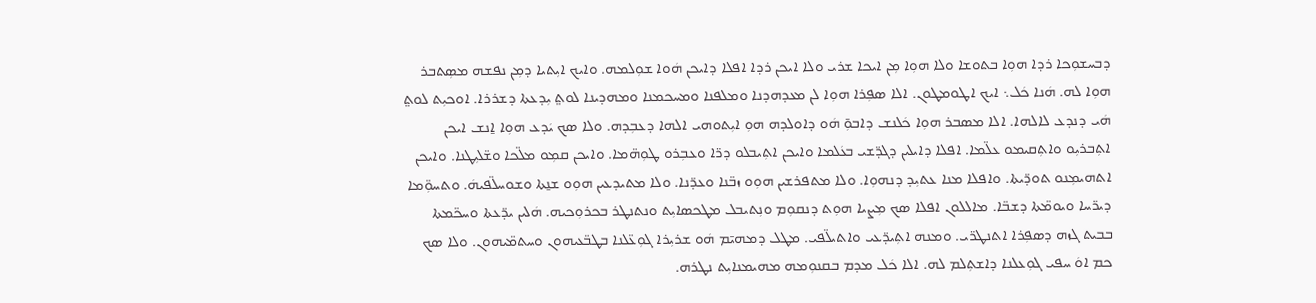ܕܒܚܫܘܼܟܐ ܪܕܐ ܗܘܼܐ ܒܬܘܫܐ ܘܠܐ ܗܘܼܐ ܡܼܢ ܐܝܟܐ ܫܪܝ ܘܠܐ ܐܝܟܢ ܪܕܐ ܐܦܠܐ ܕܐܝܟܢ ܗܿܘܐ ܫܘܼܠܡܗ. ܘܐܝܟ ܐܝܼܬܝܐ ܕܡܼܢ ܢܦܫܗ ܡܣܼܬܒܪ ܗܘܼܐ ܠܗ. ܗܿܢܐ ܟܿܠ܆ ܐܝܟ ܐܛܘܡܛܘܢ. ܐܠܐ ܣܦܼܪܐ ܗܘܼܐ ܠܢ ܡܥܕܗܕܢܐ ܘܡܠܦܢܐ ܘܡܚܟܡܢܐ ܘܡܗܕܝܢܐ ܠܘܬ݀ ܝܼܕܥܬܐ ܕܫܪܪܐ. ܐܘܟܝܼܬ ܠܘܬ݀ ܗܿܝ ܕܢܕܥ ܠܐܠܗܐ. ܐܠܐ ܡܣܒܪ ܗܘܼܐ ܟܿܠܢܫ ܕܐܒܘܼ̄ ܗܿܘ ܕܐܘܠܕܗ ܗܘܼ ܐܝܼܬܘܗܝ ܐܠܗܐ ܕܥܒܼܕܗ. ܘܠܐ ܣܟ ܝܿܕܥ ܗܘܼܐ ܐ̱ܢܫ ܐܝܟܢ ܐܬܼܒܪܝܼܘ ܘܐܬܼܩܝܡܘ ܥܠ̈ܡܐ. ܐܦܠܐ ܕܐܝܠܝܢ ܕܓܕ̈ܫܝ ܒܥܿܠܡܐ ܘܐܝܟܢ ܐܬܼܝܒܠܘ ܕܪ̈ܐ ܘܥܒܼܪܘ ܛܘܼܗ̈ܡܐ. ܘܐܝܟܢ ܩܡܼܘ ܡܠ̈ܟܐ ܘܫ̈ܠܝܼܛܢܐ. ܘܐܝܟܢ ܐܬܗܝܡܼܢܘ ܬܘܕ̈ܝܬܐ. ܘܐܦܠܐ ܡܢܐ ܥܬܝܼܕ ܕܢܗܘܼܐ. ܘܠܐ ܡܬܦܪܫܝܢ ܗܘܼܘ ܙܒ̈ܢܐ ܘܥܕ̈ܢܐ. ܘܠܐ ܡܬܝܕܥܝܢ ܗܘܼܘ ܫܢ̱ܬܐ ܘܫܘܚܠ̈ܦܝܗܿ. ܘܬܚܘܼ̈ܡܐ ܕܝܪ̈ܚܐ ܘܝܘܡ̈ܬܐ ܕܫܒ̈ܐ. ܡܐܠܠܘܢ ܐܦܠܐ ܣܟ ܡܼܨܝܐ ܗܘܼܬ ܕܢܩܘܼܡ ܘܢܼܬܝܒܠ ܡܛܟܣܐܝܼܬ ܘܢܬܢܛܪ ܒܟܪܘܼܟܝܗ. ܗܿܠܝܢ ܝܕ̈ܥܬܐ ܘܚܟ̈ܡܬܐ ܒܒܝܬ ܓܙܗ ܕܣܦܼܪܐ ܐܬܢܛܪ̈ܝ. ܘܡܢܗ ܐܬܼܝܕ̈ܥܝ ܘܐܬܝܠ̈ܦܝ. ܡܛܠ ܕܡܗܝ̄ܡ ܗܿܘ ܫܪܝܼܪܐ ܓܘܼܥ̈ܠܢܐ ܒܛܒ̈ܥܝܗܘܢ ܘܚܬܡ̈ܝܗܘܢ. ܘܠܐ ܣܟ ܟܡ ܐܘܿ ܚܦܝ ܓܘܼܥܠܢܐ ܕܐܫܬܼܠܡ ܠܗ. ܐܠܐ ܟܿܠ ܡܕܡ ܒܩܢܘܼܡܗ ܡܗܝܡܢܐܝܼܬ ܢܛܪܗ.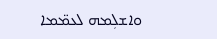ܘܐܫܠܼܡܗ ܠܥܡ̈ܡܐ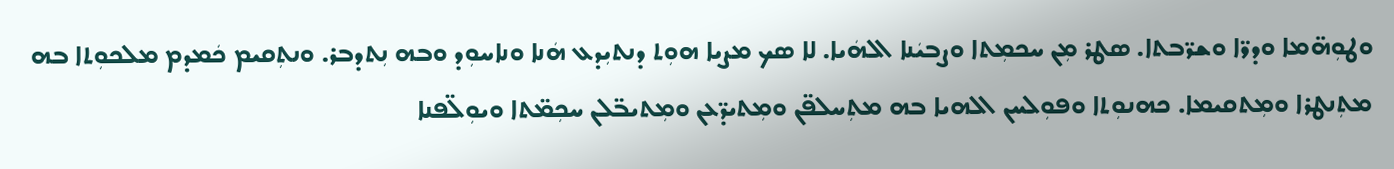ܘܛܘܼܗ̈ܡܐ ܘܕܪ̈ܐ ܘܫܪ̈ܒܬܐ. ܣܛܪ ܡܼܢ ܚܟܡܼܬܐ ܘܨܒܝܿܢܐ ܐܠܗܿܝܐ. ܠܐ ܣܟ ܡܨܝܐ ܗܘܼܬ ܕܢܬܝܼܕܥ ܗܿܢܐ ܘܢܐܚܘܼܕ ܘܒܗ ܢܼܬܕܒܪ. ܘܢܬܼܩܝܡ ܟܿܡܕܡ ܡܠܟܘܼܬܐ ܒܗ ܡܬܼܢܛܪܐ ܘܡܼܬܩܝܡܐ. ܟܗܢܘܼܬܐ ܘܦܘܼܠܚܢ ܐܠܗܝܐ ܒܗ ܡܬܼܚܠܦ̈ܢ ܘܡܼܬܝܕ̈ܥܢ ܘܡܼܬܝܒ̈ܠܢ ܚܟܼܡ̈ܬܐ ܘܝܘܼܠ̈ܦܢܐ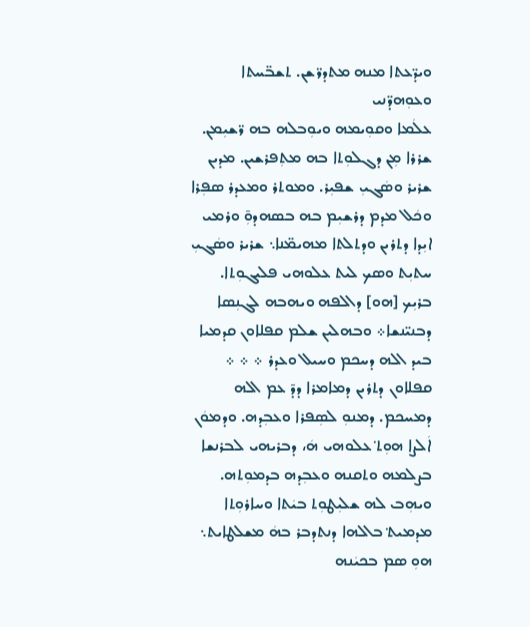ܘܝܕ̈ܥܬܐ ܡܢܗ ܡܬܕܪ̈ܫܢ. ܬܫܒ̈ܚܬܐ ܘܥܘܼܗܕ̈ܢܝ
ܥܠܿܡܐ ܘܩܘܼܝܡܗ ܘܝܘܼܒܠܗ ܒܗ ܪ̈ܫܝܼܡܢ. ܫܪܪܐ ܡܼܢ ܕܓܠܘܼܬܐ ܒܗ ܡܬܼܦܪܫܝܢ. ܡܕܝܢ ܫܪܝܪ ܘܣܿܓܝܼ ܫܦܝܼܪ. ܘܡܘܬܪ ܘܡܥܕܪ ܣܦܼܪܐ ܘܟܿܠ ܡܕܡ ܕܪܫܝܼܡ ܒܗ ܒܣܗܕܘܼ̄ ܘܪܡܝ ܐܝܼܕܐ ܕܬܪܝܢ ܘܕܬܠܬܐ ܡܗܝܡ̈ܢܐ܆ ܫܪܝܪ ܘܣܿܓܝܼ ܚܬܝܼܬ ܘܣܟ ܠܝܬ ܥܠܘܗܝ ܦܠܝܓܘܼܬܐ. ܒܪܝܼܟ [ܗܘ] ܕܐܠܦܗ ܘܝܗܒܗ ܠܓܢܼܣܐ ܕܒܢܝ̈ܢܫܐ܀ ܘܒܗܠܝܢ ܫܠܡ ܩܦܠܐܘܢ ܩܕܡܝܐ ܒܝܕ ܐܠܗ ܕܚܟܡ ܘܚܝܠ ܘܥܕܪ ܀ ܀ ܀
ܩܦܠܐܘܢ ܕܬܪܝܢ ܕܡܐܡܪܐ ܕܕ̃ ܥܡ ܐܠܗ ܕܡܚܟܡ. ܕܡܢܘܼ ܠܣܼܦܪܐ ܘܥܒܼܕܗ. ܘܕܡܘܿܢ ܐܿܠܨܐ ܗܘܼܬ݀ ܥܠܘܗܝ ܗܿ، ܕܒܪܝܗܝ ܠܒܪܢܫܐ ܒܨܠܡܗ ܘܬܩܢܗ ܘܥܒܼܕܗ ܒܕܡܘܼܬܗ. ܘܝܗܼܒ ܠܗ ܫܠܝܼܛܘܼܬ ܒܝܿܬܐ ܘܚܐܪܘܼܬܐ ܡܕܡܝܬ݀ ܒܐܠܗܐ ܕܢܬܕܒܪ ܒܗܿ ܡܫܠܛܐܝܬ܆ ܗܘܼ ܣܡ ܒܟܝܿܢܗ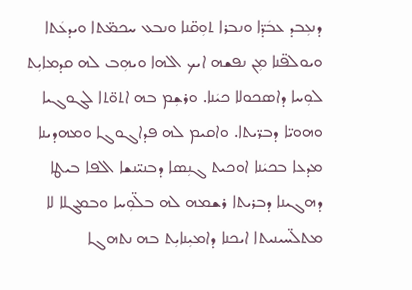ܕܢܥܼܒܕ ܥܒܿܕ̈ܐ ܘܢܒܪܐ ܬܘܼܩ̈ܢܐ ܘܢܒܥ ܚܟܡ̈ܬܐ ܘܝܕܥܿܬܐ ܘܝܘܠܦ̈ܢܐ ܡܼܢ ܢܦܫܗ ܐܝܟ ܐܠܗܐ ܘܝܗܼܒ ܠܗ ܩܕܡܐܝܼܬ ܠܘܼܚܐ ܕܐܣܟܘܠܐ ܟܝܿܢܐ. ܘܪܫܼܡ ܒܗ ܐܬܘ̈ܬܐ ܠܓܘܓܝܐ ܘܗܘܝ̈ܐ ܕܒܪ̈ܝܬܐ. ܘܐܩܝܡ ܠܗ ܦܕܐܓܘܓܐ ܘܡܗܕܝܢܐ ܡܕܥܐ ܒܟܝܿܢܐ ܐܘܟܝܬ ܓܢܼܣܐ ܕܒܢܝ̈ܢܫܐ ܐܠܦܐ ܒܝܛܐ ܕܗܓܝܢܐ ܕܒܪܝܬܐ ܪܫܡܗ ܠܗ ܒܠ̈ܘܼܚܐ ܘܒܡܓܠܐ ܠܐ ܡܬܠ̈ܚܝܢܝܬܐ ܐܝܟܢܐ ܕܐܡܝܼܢܐܝܼܬ ܒܗ ܢܬܗܓܐ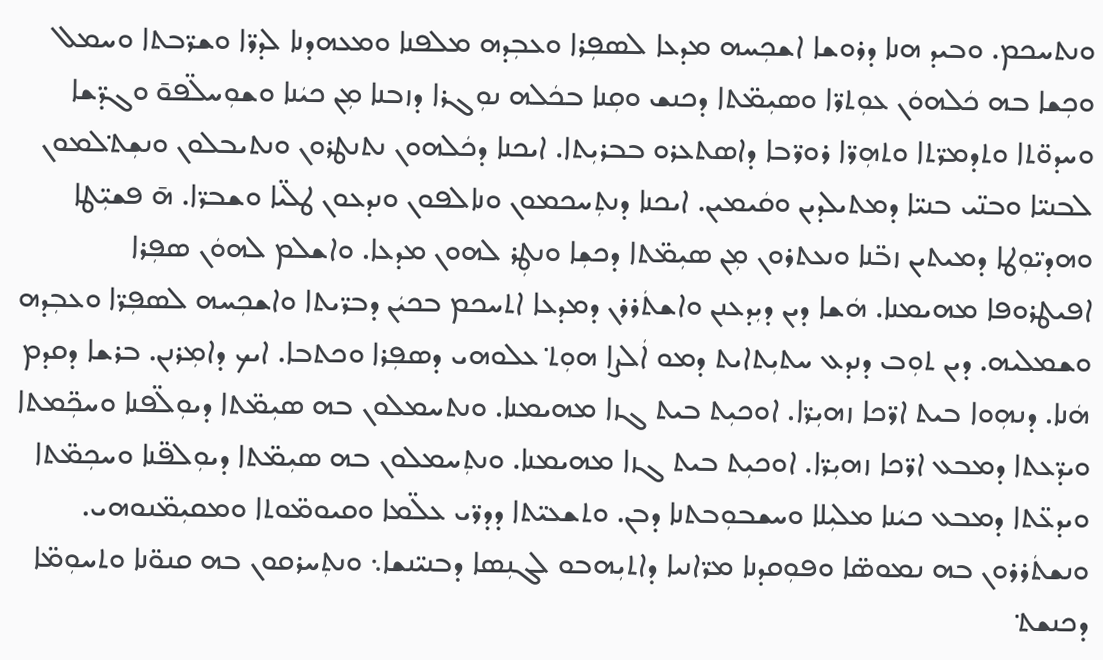ܘܢܬܚܟܡ. ܘܒܝܕ ܗܢܐ ܕܪܘܫܐ ܐܫܟܼܚܗ ܡܕܥܐ ܠܣܦܼܪܐ ܘܥܒܼܕܗ ܡܠܦܢܐ ܘܡܥܗܕܢܐ ܠܕܪ̈ܐ ܘܫܪ̈ܒܬܐ ܘܚܡܠ ܘܟܼܫܐ ܒܗ ܟܿܠܗܘܿܢ ܥܘܼܬܪ̈ܐ ܘܣܝܼܡ̈ܬܐ ܕܟܢܫ ܘܩܼܢܐ ܒܟܿܠܗ ܢܘܼܓܪܐ ܕܙܒܢܐ ܡܼܢ ܟܝܿܢܐ ܘܫܘܼܚܠ̈ܦܘ̄ ܘܓܕ̈ܫܐ ܘܚܕܘ̈ܬܐ ܘܬܕܡܪ̈ܬܐ ܘܬܗܼܪ̈ܐ ܪܘܪ̈ܒܐ ܕܐܣܬܥܪܘ ܒܒܪܝܼܬܐ. ܐܝܟܢܐ ܕܟܿܠܗܘܢ ܢܬܢܛܪܘܢ ܘܢܬܝܒܠܘܢ ܘܢܫܼܬ݀ܠܡܘܢ ܠܒܢܝ̈ܐ ܘܒܢ̈ܝ ܒܢܝ̈ܐ ܕܡܬܝܠܕܝܢ ܘܩܿܝܡܝܢ. ܐܝܟܢܐ ܕܢܬܼܚܟܡܘܢ ܘܢܐܠܦܘܢ ܘܢܕܥܘܢ ܛܠ̈ܝܐ ܘܫܒܪ̈ܐ. ܗ̄ ܦܫܝܼ̈ܛܐ ܘܗܕܝ̈ܘܼܛܐ ܕܡܝܬܝܢ ܙܒ̈ܢܐ ܘܢܥܬܪܘܢ ܡܼܢ ܣܝܼܡ̈ܬܐ ܕܟܫܼܐ ܘܢܛܼܪ ܠܗܘܢ ܡܕܥܐ. ܘܐܫܠܡ ܠܗܘܿܢ ܣܦܼܪܐ ܐܦܝܛܪܘܦܐ ܡܗܝܡܢܐ. ܗܿܫܐ ܕܝܢ ܕܝܼܕܥܢܢ ܘܐܫܬܿܪܪܢ ܕܡܕܥܐ ܐܬܚܟܡ ܒܟܝܿܢ ܕܒܪ̈ܝܬܐ ܘܐܫܟܼܚܗ ܠܣܦܼܪ̈ܐ ܘܥܒܼܕܗ ܘܫܡܠܝܗ. ܕܝܢ ܬܘܼܒ ܕܢܕܥ ܚܬܝܼܬܐܝܬ ܕܡܘ ܐܿܠܨܐ ܗܘܼܬ݀ ܥܠܘܗܝ ܕܣܦܼܪܐ ܘܟܬܒܐ. ܐܝܟ ܕܐܡܼܪܢܢ. ܒܪܫܐ ܕܩܕܡ ܗܿܢܐ. ܕܢܗܼܘܐ ܒܝܬ ܐܪ̈ܟܐ ܙܗܝܼܪ̈ܐ. ܐܘܟܝܼܬ ܒܝܬ ܓܙܐ ܡܗܝܡܢܐ. ܘܢܬܚܡܠܘܢ ܒܗ ܣܝܼܡ̈ܬܐ ܕܝܘܼܠ̈ܦܢܐ ܘܚܟܼ̈ܡܬܐ ܘܝܕ̈ܥܬܐ ܕܡܒܥ ܐܪ̈ܟܐ ܙܗܝܼܪ̈ܐ. ܐܘܟܝܼܬ ܒܝܬ ܓܙܐ ܡܗܝܡܢܐ. ܘܢܬܼܚܡܠܘܢ ܒܗ ܣܝܼܡ̈ܬܐ ܕܝܘܼܠܦ̈ܢܐ ܘܚܟܼܡ̈ܬܐ ܘܝܕܥ̈ܬܐ ܕܡܒܥ ܟܝܿܢܐ ܡܠܝܼܠܐ ܘܚܫܒܘܼܒܬܢܐ ܕܒܢ. ܘܬܫܥܝ̈ܬܐ ܕܕܪ̈ܝ ܥܠ̈ܡܐ ܘܩܝܘܡ̈ܘܬܐ ܘܡܩܝܼܡ̈ܢܘܗܝ. ܘܢܫܬܿܪܪܘܢ ܒܗ ܢܡܘܣ̈ܐ ܘܦܘܼܩܕܢܐ ܡܪ̈ܐܢܝܐ ܕܐܬܝܼܗܒܘ ܠܓܢܼܣܐ ܕܒܢܝ̈ܢܫܐ܆ ܘܢܬܼܚܪܩܘܢ ܒܗ ܩܢܘ̈ܢܐ ܘܬܚܘܼܡ̈ܐ ܕܟܢܫܬ݀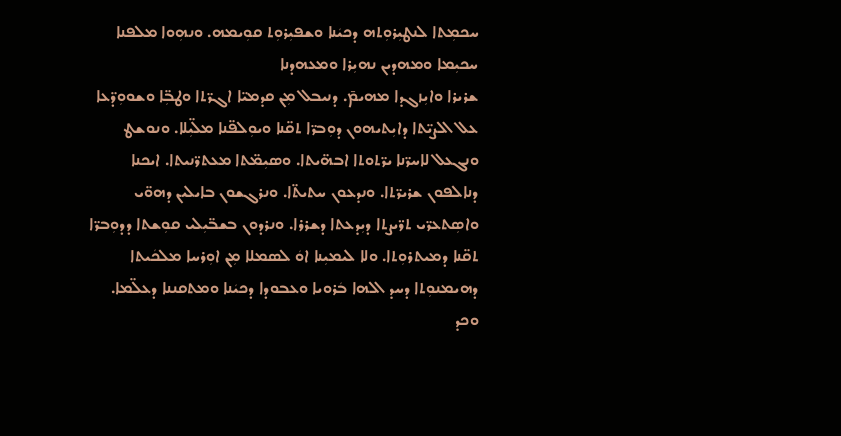ܚܟܡܼܬܐ ܠܢܛܝܼܪܘܼܬܗ ܕܟܝܿܢܐ ܘܫܦܝܼܪܘܼܬ ܩܘܼܝܡܗ. ܘܢܗܼܘܐ ܡܠܦܢܐ ܚܟܝܼܡܐ ܘܡܗܕܝܢ ܢܗܝܼܪܐ ܘܡܥܗܕܢܐ
ܫܪܝܪܐ ܘܐܝܼܙܓܕܐ ܡܗܝܡ̄. ܕܢܝܒܠ ܡܼܢ ܩܕܡܝ̈ܐ ܐܓܪ̈ܬܐ ܘܛܒܼ̈ܐ ܘܫܘܘܼܕ̈ܥܐ ܥܠ ܐܠܨܝ̈ܬܐ ܕܐܝܼܬܝܗܘܢ ܕܘܼܒܪ̈ܐ ܬܩ̈ܢܐ ܘܝܘܼܠܦ̈ܢܐ ܡܠ̈ܝܼܠܐ. ܘܢܘܫܛ ܘܢܓܥܠ ܠܐܚܪ̈ܢܐ ܝܪ̈ܬܘܬܐ ܐܒܗ̈ܝܬܐ. ܘܣܝܼܡ̈ܬܐ ܡܥܬܪ̈ܢܝܬܐ. ܐܝܟܢܐ ܕܢܐܠܦܘܢ ܫܪܝܪ̈ܬܐ. ܘܢܕܥܘܢ ܚܬܝܬ̈ܐ. ܘܢܪܓܫܘܢ ܒܐܝܠܝܢ ܕܗܘ̈ܝ ܘܐܣܼܬܥܪ̈ܝ ܬܪ̈ܝܨܬܐ ܕܝܼܕܥܬܐ ܕܫܪܪܐ. ܘܢܪܕܘܢ ܒܫܒ̈ܝܼܠܝ ܩܘܼܫܬܐ ܕܕܘܼܒܪ̈ܐ ܬܩ̈ܢܐ ܕܡܝܬܪܘܼܬܐ. ܘܠܐ ܠܝܡܝܼܢܐ ܐܘܿ ܠܣܡܠܐ ܡܼܢ ܐܘܼܪܚܐ ܡܠܟܿܝܬܐ ܕܗܝܡܢܘܼܬܐ ܕܚܕ ܐܠܗܐ ܒܿܪܘܝܐ ܘܥܒܘܕܐ ܕܟܝܿܢܐ ܘܡܬܩܢܢܐ ܕܥܠ̈ܡܐ. ܘܟܕ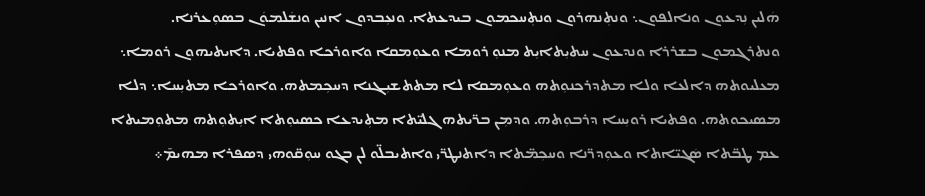ܗܿܠܝܢ ܢܼܕܥܘܢ ܘܢܐܠܦܘܢ܆ ܘܢܬܼܢܗܪܘܢ ܘܢܬܼܚܟܡܘܢ ܒܝܕܥܬܐ. ܘܢܥܼܒܕܘܢ ܐܢܝܢ ܘܢܫܿܠܡܘܿܢ ܒܣܘܼܥܪܢܐ. ܘܢܬܪܓܡܘܢ ܒܫܪܪܐ ܘܢܕܥܘܢ ܚܬܝܼܬܐܝܼܬ ܡܢܘܼ ܪܘܡܐ ܘܥܘܼܡܩܐ ܘܐܘܪܟܐ ܘܦܬܝܐ. ܕܐܝܬܝܗܘܢ ܪܘܡܐ܆ ܡܥܠܝܘܬܗ ܕܐܠܥܐ ܘܠܐ ܡܬܕܪܟܢܘܼܬܗ ܘܥܘܼܡܩܐ ܠܐ ܡܬܬܫܝܼܓܢܐ ܕܚܟܼܡܬܗ. ܘܐܘܪܟܐ ܡܬܝܼܚܐ܆ ܕܠܐ ܡܣܝܟܘܬܗ. ܘܦܬܝܐ ܪܘܝܼܚܐ ܕܪܒܘܼܬܗ. ܘܕܡܼܢ ܒܪ̈ܝܬܗ ܓܠܝ̈ܬܐ ܡܬܼܝܕܥܐ ܟܣܝܘܼܬܐ ܐܝܼܬܘܼܬܗ ܡܬܘܼܡܝܬܐ ܥܡ ܛܒ̈ܬܐ ܣܿܓܝ̈ܐܬܐ ܘܥܘܼܕܪ̈ܢܐ ܘܚܟܼܡ̈ܬܐ ܕܐܬܢܛܪ̈ܝ ܘܐܬܝܒܠ̈ܘ ܠܢ ܒܓܘ ܚܘܼܩ̈ܘܗܝ ܕܣܦܪܐ ܡܗܝܡ̄܀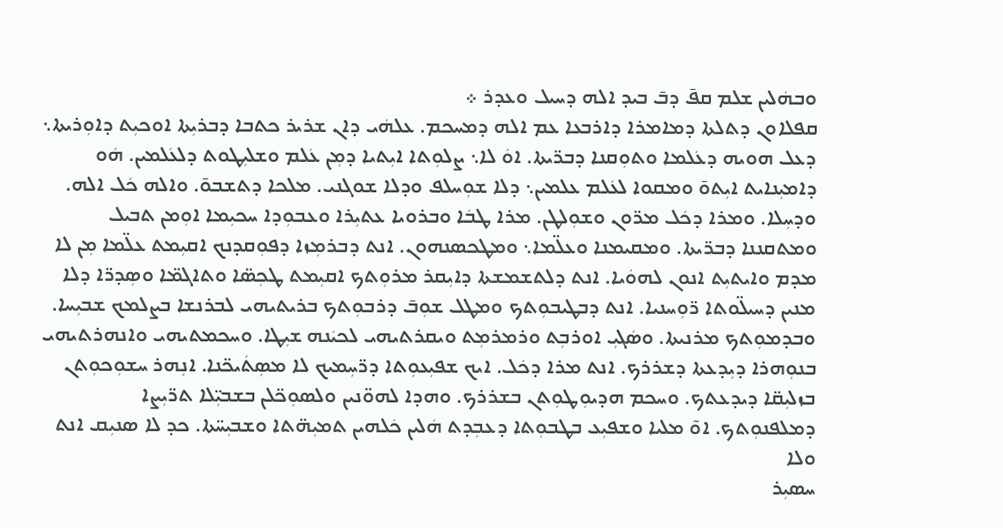ܘܒܗܿܠܝܢ ܫܠܡ ܩܦ̄ ܕܒ̄ ܒܝܕ ܐܠܗ ܕܚܝܠ ܘܥܕܪ ܀
ܩܦܠܐܘܢ ܕܬܠܬܐ ܕܡܐܡܪܐ ܕܐܪܒܥܐ ܥܡ ܐܠܗ ܕܡܚܟܡ. ܥܠܗܿܝ ܕܐܢ ܫܪܝܪ ܟܬܒܐ ܕܒܪܝܼܬܐ ܐܘܟܝܼܬ ܕܐܘܼܪܝܬܐ܆ ܕܥܠ ܗܘܝܗ ܕܥܿܠܡܐ ܘܬܘܼܩܢܐ ܕܒܪ̈ܝܬܐ. ܐܘܿ ܠܐ܆ ܨܠܘܼܬܐ ܐܝܼܬܝܐ ܕܡܼܢ ܥܿܠܡ ܘܫܠܝܼܛܘܬ ܕܠܥܿܠܡܝܢ. ܗܿܘ ܕܐܡܝܼܢܐܝܬ ܐܝܼܬܘ̄ ܘܡܩܘܐ ܠܥܿܠܡ ܥܠܡܝܢ܆ ܕܠܐ ܫܘܼܚܠܦ ܘܕܠܐ ܫܘܓܢܝ. ܡܠܟܐ ܕܬܫܒܘ̄. ܘܐܠܗ ܟܿܠ ܐܠܗ. ܘܕܚܼܠܐ. ܘܡܪܐ ܕܟܿܠ ܡܪ̈ܘܢ ܘܫܘܼܠܛܢ. ܡܪܐ ܛܒܿܐ ܘܒܪܘܝܐ ܥܬܝܼܪܐ ܘܥܒܘܼܕܐ ܚܟܝܼܡܐ ܐܘܼܡܢ ܬܒܝܠ ܘܡܬܩܢܢܐ ܕܒܪ̈ܝܬܐ. ܘܡܩܝܡܢܐ ܘܥܠ̈ܡܐ܆ ܘܡܛܟܣܢܗܘܢ. ܐܢܬ ܕܒܪܡܼܙܐ ܕܦܘܼܩܕܢܟ ܐܩܝܼܡܬ ܥܠ̈ܡܐ ܡܼܢ ܠܐ ܡܕܡ ܘܐܝܬܝܼܬ ܐܢܘܢ ܠܗܘܿܝܐ. ܐܢܬ ܕܠܬܫܡܫܬܐ ܕܐܝܼܩܪ ܡܪܘܼܬܟ ܐܩܝܼܡܬ ܛܟܼܣ̈ܐ ܘܬܐܓܡ̈ܐ ܘܣܼܕܪ̈ܐ ܕܠܐ ܡܢܝܢ ܕܚܝܠ̈ܘܬܐ ܪ̈ܘܼܚܢܝܐ. ܐܢܬ ܕܒܛܝܒܘܼܬܟ ܘܡܛܠ ܫܘܼܒ̄ ܕܪܒܘܼܬܟ ܒܪܝܬܝܗܝ ܠܒܪܢܫܐ ܒܨܠܡܟ ܫܒܝܼܚܐ. ܘܒܕܡܘܼܬܟ ܡܪܢܝܬܐ. ܘܣܿܓܝܼ ܐܘܪܒܼܬ ܘܪܡܪܡܼܬ ܘܝܩܪܬܝܗܝ ܠܟܝܿܢܗ ܫܝܼܛܐ. ܘܚܟܡܬܝܗܝ ܘܐܢܗܪܬܝܗܝ ܒܢܘܼܗܪܐ ܕܝܼܕܥܬܐ ܕܫܪܪܟ. ܐܢܬ ܡܪܐ ܕܟܿܠ. ܐܝܟ ܫܦܝܼܥܘܼܬܐ ܕܪ̈ܚܼܡܝܟ ܠܐ ܡܣܼܬܿܝܟ̈ܢܐ. ܐܢܼܗܪ ܚܫܘܼܟܘܼܬܢ ܒܙܠܝܼܩ̈ܐ ܕܝܕܥܬܟ. ܘܚܟܡ ܗܕܝܘܼܛܘܼܬܢ ܒܫܪܪܟ. ܘܗܕܐ ܠܗܘ̈ܢܝܢ ܘܠܣܘܼܟ̈ܠܢ ܒܫܒܝܼ̈ܠܐ ܬܪ̈ܝܼܨܐ ܕܡܠܦܢܘܼܬܟ. ܐܘ̃ ܡܠܝܐ ܘܫܦܝܼܥ ܒܛܒܘܼܬܐ ܕܥܒܼܕܬ ܗܿܠܝܢ ܟܿܠܗܝܢ ܬܡܝܼܗ̈ܬܐ ܘܫܒܝܼܚ̈ܬܐ. ܟܕ ܠܐ ܣܢܝܼܩ ܐܢܬ ܘܠܐ
ܚܣܝܼܪ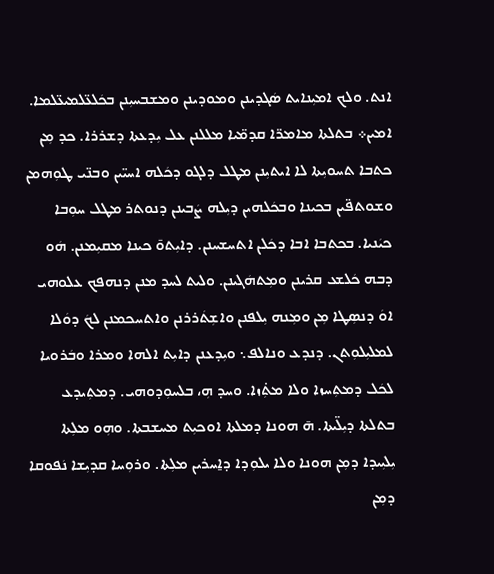ܐܢܬ. ܘܠܟ ܐܡܝܼܢܐܝܬ ܣܿܓܕܝܢܢ ܘܡܘܕܝܢܢ ܘܡܫܒܚܝܼܢܢ ܒܟܿܠܥ̈ܠܡܝܥ̈ܠܡܐ. ܐܡܝܢ܀ ܒܬܠܬܐ ܡܐܡܪ̈ܐ ܩܕܡ̈ܝܐ ܡܠܠܢܢ ܥܠ ܝܼܕܥܬܐ ܕܫܪܪܐ. ܟܕ ܡܼܢ ܟܬܒܐ ܬܚܘܝܼܬܐ ܠܐ ܐܝܬܝܼܢܢ ܡܛܠ ܕܠܓܘ ܕܟܿܠܗ ܐܚܝ̈ܝܢ ܘܒܢ̈ܝ ܛܘܼܗܡܢ ܘܫܘܬܦ̈ܝܢ ܒܟܝܢܐ ܘܒܟܿܠܗܝܢ ܕܝܼܠܗ ܨܿܒܝܢܢ ܕܢܘܬܪ ܡܛܠ ܚܘܼܒܐ ܟܝܿܢܝܐ. ܒܟܬܒܐ ܐܒܐ ܕܟܿܠܢ ܐܬܚܫܚܢܢ. ܕܐܝܼܬܘ̄ ܟܝܢܐ ܡܩܝܼܡܢܢ. ܗܿܘ ܕܒܗ ܟܿܠܫܥ ܩܪܝܢܢ ܘܡܼܬܗܿܓܝܢܢ. ܘܠܝܬ ܠܚܕ ܡܢܢ ܕܢܗܦܟ ܥܠܘܗܝ ܐܘܿ ܕܢܣܼܛܐ ܡܼܢ ܘܡܼܢܗ ܝܼܠܦܢܢ ܘܐܫܼܬܿܪܪܢܢ ܘܐܬܚܟܡܢܢ ܠܟܿ ܕܘܿܠܐ ܠܡܠܝܼܠܘܼܬܢ. ܕܢܕܥ ܘܢܐܠܦ܆ ܘܝܼܕܥܢܢ ܕܐܝܼܬ ܐܠܗܐ ܘܡܪܐ ܘܒܿܪܘܝܐ ܠܟܿܠ ܕܡܬܼܚܙܐ ܘܠܐ ܡܬܼ̇ܙܐ. ܘܚܕ ܗܼ، ܒܠܚܘܼܕܘܗܝ. ܕܡܬܼܝܕܥ ܒܬܠܬܐ ܕܝܼܠ̈ܝܬܐ. ܗ̄ ܗܘܢܐ ܕܡܠܬܐ ܐܘܟܝܼܬ ܡܚܫܒܬܐ. ܘܗܼܘ ܡܠܼܬܐ ܝܼܠܝܼܝܕܐ ܕܡܼܢ ܗܘܢܐ ܘܠܐ ܝܠܘܼܕܐ ܕܐ̱ܚܪܝܢ ܡܠܼܬܐ. ܘܪܘܼܚܐ ܩܕܝܼܫܐ ܢܿܦܘܩܐ ܕܡܼܢ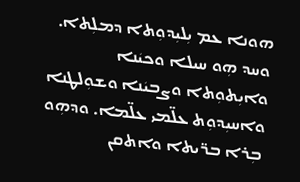ܗܘܢܐ ܥܡ ܝܼܠܝܼܕܘܼܬܐ ܕܡܠܼܬܐ. ܘܚܕ ܗܼܘ ܚܝܠܐ ܘܟܝܿܢܐ ܘܐܝܼܬܘܼܬܐ ܘܨܒܝܿܢܐ ܘܫܘܼܠܛܢܐ ܘܐܚܝܼܕܘܼܬ ܥܠ̈ܡܝ ܥܠ̈ܡܐ. ܘܕܗܼܘ ܒܼܪܐ ܒܪ̈ܝܬܐ ܘܐܬܩܢ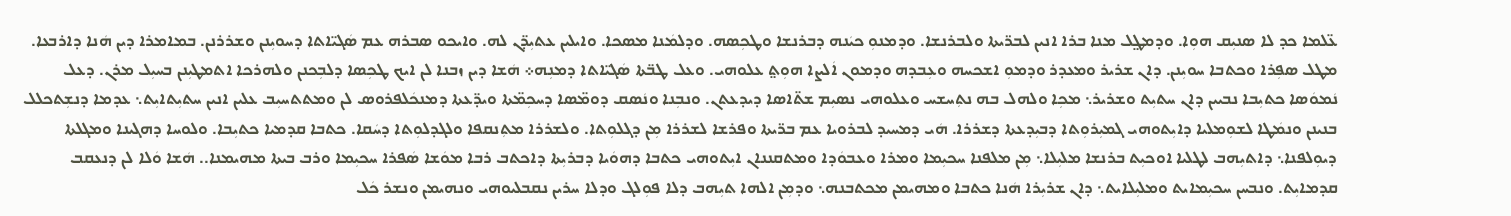ܥ̈ܠܡܐ ܟܕ ܠܐ ܣܢܝܼܩ ܗܘܼܐ. ܘܕܡܛ݀ܠ ܡܢܐ ܒܪܐ ܐܢܝܢ ܠܒܪ̈ܝܬܐ ܘܠܒܪܢܫܐ. ܘܕܡܢܘܼ ܟܝܿܢܗ ܕܒܪܢܫܐ ܘܛܟܼܣܗ. ܘܕܠܡܿܢܐ ܡܣܟܐ. ܘܐܝܠܝܢ ܥܬܝܼܕ̈ܢ ܠܗ. ܘܐܝܟܘ ܣܒܪܗ ܥܡ ܣܿܓܝ̈ܐܬܐ ܕܚܘܝܼܢܢ ܘܫܪܪܢܢ. ܒܡܐܡܪܐ ܕܝܢ ܗܿܢܐ ܕܐܪܒܥܐ. ܡܛܠ ܣܦܼܪܐ ܘܟܬܒܐ ܚܘܝܼܢܢ. ܕܐܢ ܫܪܝܪ ܘܡܥܕܪ ܘܕܡܘܼ ܐܫܟܚܗ ܘܥܼܒܕܗ ܘܕܡܘܢ ܐܿܠܨܐ ܗܘܼܬ݀ ܥܠܘܗܝ. ܘܥܠ ܛܒ̈ܬܐ ܣܿܓܝ̈ܐܬܐ ܕܡܢܼܗ܀ ܗܿܫܐ ܕܝܢ ܙܒܢܐ ܠܢ ܐܝܟ ܛܟܼܣܐ ܕܠܒܼܟܢܢ ܘܠܗܪܟܐ ܐܬܡܛܝܼܢܢ ܒܚܝܼܠ ܡܪܢ. ܕܥܠ ܢܿܡܘܿܣܐ ܟܬܝܼܒܐ ܢܒܝܝܢ ܕܐܢ ܚܬܝܼܬ ܘܫܪܝܪ܆ ܡܟܼܐ ܘܠܗܠ ܒܗ ܢܬܼܚܫܚ ܘܥܠܘܗܝ ܢܣܝܼܡ ܫܬ̈ܐܣܐ ܕܝܕܥܬܢ. ܘܢܒܼܢܐ ܘܢܿܣܩ ܕܘܡ̈ܣܐ ܕܚܟܼܡ̈ܬܐ ܘܝܕ̈ܥܬܐ ܕܡܢܟܿܠܦܪܘܣ ܠܢ ܘܡܬܬܚܝܼܒ ܥܠܝܢ ܐܢܝܢ ܚܬܝܼܬܐܝܼܬ܆ ܥܕܡܐ ܕܢܫܼܬܟܠܠ ܒܢܝܢܢ ܘܢܡܿܛܐ ܠܫܘܼܡܠܝܐ ܕܐܝܼܬܘܗܝ ܓܡܝܼܪܘܼܬܐ ܕܒܝܼܕܥܬܐ ܕܫܪܪܐ. ܗܿܝ ܕܡܚܝܕ ܠܒܪܘܝܐ ܥܡ ܒܪ̈ܝܬܐ ܘܦܪܫܐ ܠܫܪܪܐ ܡܼܢ ܕܓܠܘܼܬܐ. ܘܠܫܪܪܐ ܡܬܼܢܩܦܐ ܘܠܓܕܠܘܼܬܐ ܕܚܿܩܐ. ܟܬܒܐ ܩܕܡܝܐ ܟܬܝܼܒܐ. ܘܠܘܚܐ ܕܗܓܝܢܐ ܘܡܓܠܬܐ ܕܝܘܼܠܦܢܐ܆ ܕܐܬܝܼܗܒ ܠܛܠܝܐ ܐܘܟܝܼܬ ܒܪܢܫܐ ܡܠܝܼܠܐ܆ ܡܼܢ ܡܠܦܢܐ ܚܟܝܼܡܐ ܘܡܪܐ ܘܥܒܘܿܕܐ ܘܡܬܩܢܢܐܢ ܐܝܼܬܘܗܝ ܟܬܒܐ ܕܗܘܿܝܐ ܕܒܪܝܼܬܐ ܕܐܟܬܒ ܪܒܐ ܡܘܿܫܐ ܣܿܦܪܐ ܚܟܝܼܡܐ ܘܪܒ ܒܝܬܐ ܡܗܝܡܢܐ.. ܗܿܫܐ ܘܿܠܐ ܠܢ ܕܢܥܩܒ ܩܕܡܐܝܼܬ. ܘܢܒܚܢ ܚܟܝܼܡܐܝܬ ܘܡܠܝܼܠܐܝܬ܆ ܕܐܢ ܫܪܝܼܪܐ ܗܿܢܐ ܟܬܒܐ ܘܡܗܝܡܢ ܡܟܬܒܢܗ܆ ܘܕܡܼܢ ܐܠܗܐ ܬܝܼܗܒ ܕܠܐ ܦܘܼܠܓ ܘܕܠܐ ܚܪܝܢ ܢܩܒܠܝܘܗܝ ܘܢܗܝܡܢ ܘܢܫܪ ܟܿܠ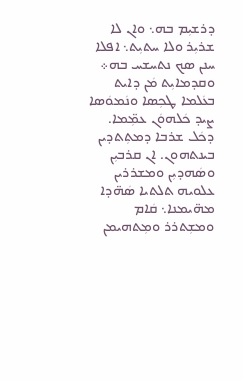ܕܪܫܝܼܡ ܒܗ܆ ܘܐܢ ܠܐ ܫܪܝܼܪ ܘܠܐ ܚܬܝܼܬ܆ ܐܦܠܐ ܚܢܢ ܣܟ ܢܬܚܫܚ ܒܗ܀ ܘܩܕܡܐܝܼܬ ܡܿܢ ܕܐܝܬ
ܒܥܿܠܡܐ ܛܟܼܣܐ ܘܢܿܡܘܿܣܐ ܨܝܕ ܟܿܠܗܘܿܢ ܥܡܼ̈ܡܐ. ܕܟܿܠ ܫܪܒܐ ܕܡܬܼܬܕܝܢ ܒܝܢܬܗܘܢ. ܐܢ ܩܪܒܝܼܢ ܘܣܿܗܕܝܼܢ ܘܡܫܪܪܝܢ ܥܠܘܝܗ ܬܠܬܝܐ ܣܿܗ̈ܕܐ ܡܗ̈ܝܡܢܐ܆ ܩܿܐܡ ܘܡܫܼܬܪܪ ܘܡܼܬܗܝܡܢ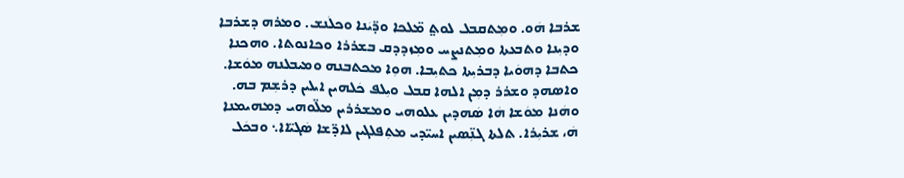ܫܪܒܐ ܗܿܘ. ܘܡܼܬܩܒܠ ܠܘܬ݀ ܡ̈ܠܟܐ ܘܕ̈ܝܿܢܐ ܘܟܠܿܢܫ. ܘܡܪܗ ܕܫܪܒܐ ܘܕܝܼܢܐ ܘܬܒܥܬܐ ܘܡܼܬܢܨܚ ܘܡܼܙܕܕܩ ܒܫܪܪܐ ܘܟܐܢܘܬܐ. ܘܗܟܢܐ ܟܬܒܐ ܕܗܘܿܝܐ ܕܒܪܝܼܬܐ ܟܬܝܼܒܐ. ܗܘܼܐ ܡܟܬܒܢܗ ܘܡܝܒܠܢܗ ܡܘܿܫܐ. ܘܐܣܗܕ ܘܫܪܪ ܕܡܼܢ ܐܠܗܐ ܩܒܠ ܘܝܼܠܦ ܟܿܠܗܝܢ ܐܝܠܝܢ ܕܪܫܼܡ ܒܗ. ܘܗܿܢܐ ܡܘܿܫܐ ܗܿܐ ܣܿܗܕܝܢ ܥܠܘܗܝ ܘܡܫܪܪܝܢ ܡܠ̈ܘܗܝ ܕܡܗܝܡܢܐ ܗܿ، ܫܪܝܼܪܐ. ܬܠܬܐ ܓܢܼ̈ܣܝܢ ܐܚܝ̈ܕܝ ܡܬܼܦܠܓܝܢ ܠܐܕ̈ܫܐ ܣܿܓܝ̈ܐܐ܆ ܘܒܟܿܠ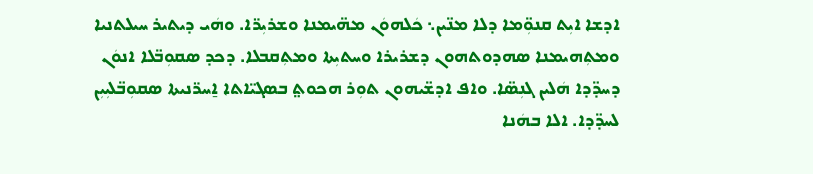ܐܕܫܐ ܐܝܼܬ ܩܢܘܼ̈ܡܐ ܕܠܐ ܡܢ̈ܝܢ܆ ܟܿܠܗܘܿܢ ܡܗ̈ܝܡܢܐ ܘܫܪܝܼܪ̈ܐ. ܘܗܿܝ ܕܝܬܝܪ ܚܝܠܬܢܝܐ ܘܡܬܼܗܝܡܢܐ ܣܗܕܘܬܗܘܢ ܕܫܪܝܪܐ ܘܚܬܝܼܬܐ ܘܡܬܼܩܒܠܐ. ܕܟܕ ܣܩܘܼܒ̈ܠܐ ܐܢܘܿܢ ܕܚܕ̈ܕܐ ܗܿܠܝܢ ܓܢܼܣ̈ܐ. ܘܐܦ ܐܕܫ̈ܝܗܘܢ ܬܘܼܪ ܗܟܘܬ݀ ܒܣܓܝ̈ܐܬܐ ܐ̱ܚܪ̈ܢܝܬܐ ܣܩܘܼܒ̈ܠܝܼܝܼܢ ܠܚܕ̈ܕܐ. ܐܠܐ ܒܗܿܢܐ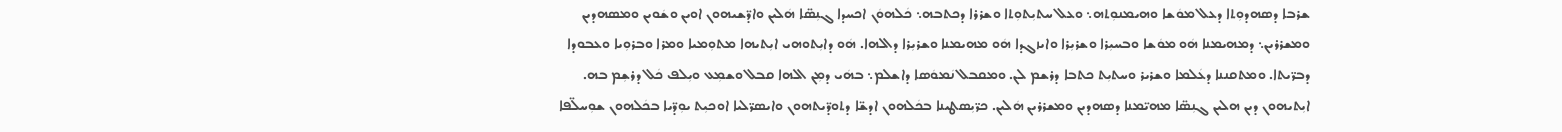ܫܪܒܐ ܕܣܗܕܘܼܬܐ ܕܥܠ ܡܘܿܫܐ ܘܗܝܡܢܘܼܬܗ܆ ܘܥܠ ܚܬܝܼܬܘܼܬܐ ܘܫܪܪܐ ܕܟܬܒܗ܆ ܟܿܠܗܘܿܢ ܐܟܚܕܐ ܓܢܼܣ̈ܐ ܗܿܠܝܢ ܘܐܕ̈ܫܝܗܘܢ ܐܘܝܢ ܘܫܿܘܝܢ ܘܡܣܗܕܝܢ ܘܡܫܪܪܝܢ܆ ܕܡܗܝܡܢܐ ܗܿܘ ܡܘܿܫܐ ܘܒܚܝܼܪܐ ܘܫܪܝܼܪܐ ܘܐܝܙܓܕܐ ܗܿܘ ܡܗܝܡܢܐ ܘܫܪܝܼܪܐ ܕܐܠܗܐ. ܗܿܘ ܕܐܝܼܬܘܗܝ ܐܝܼܬܝܗܐ ܡܬܘܼܡܝܐ ܘܡܪܐ ܘܒܪܘܼܝܐ ܘܥܒܘܕܐ ܕܒܪ̈ܝܬܐ. ܘܡܬܩܢܢܐ ܕܥܿܠܡܐ ܘܫܪܝܪ ܘܚܬܝܼܬ ܟܬܒܐ ܕܪܫܡ ܠܢ. ܘܡܩܒܠ ܢܿܡܘܿܣܐ ܕܐܫܠܡ܆ ܒܗܿܝ ܕܡܼܢ ܐܠܗܐ ܩܒܠ ܘܫܡܼܥ ܘܝܼܠܦ ܟܿܠ ܕܪܫܼܡ ܒܗ. ܐܝܼܬܝܗܘܢ ܕܝܢ ܗܠܝܢ ܓܢܼܣ̈ܐ ܡܗܝ̈ܡܢܐ ܕܣܗܕܝܢ ܘܡܫܪܪܝܢ ܗܿܠܝܢ. ܟܪ̈ܝܼܣܛܝܢܐ ܒܟܿܠܗܘܢ ܐܕܫ̈ܐ ܕܬܘܕ̈ܝܬܗܘܢ ܘܐܝܣܪ̈ܠܝܐ ܐܘܟܝܼܬ ܝܘܼܕ̈ܝܐ ܒܟܿܠܗܘܢ ܫܘܼܚܠ̈ܦܐ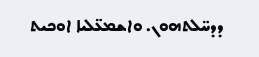ܕܕܚ̈ܠܬܗܘܢ. ܘܐܫܡܥ̈ܠܝܐ ܐܘܟܝܬ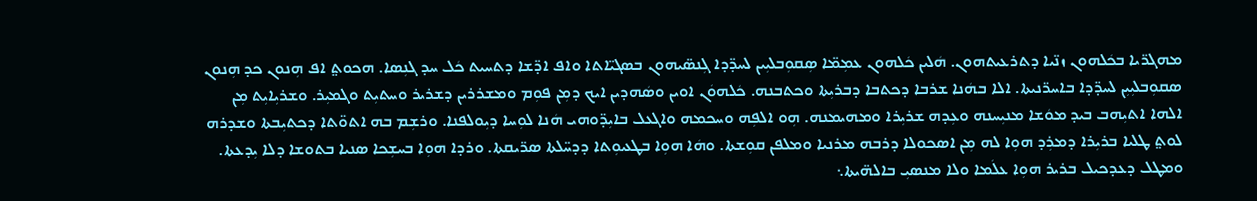ܡܗܓܪ̈ܝܐ ܒܟܿܠܗܘܢ ܙܢ̈ܝܐ ܕܬܪܥܝܬܗܘܢ. ܗܿܠܝܢ ܟܿܠܗܘܢ ܥܡܼܡ̈ܐ ܣܼܩܘܼܒܠܝܼܝܢ ܠܚܕ̈ܕܐ ܓܼܢܣ̈ܝܗܘܢ ܒܣܓܝ̈ܐܬܐ ܘܐܦ ܐܕ̈ܫܐ ܕܬܚܝܬ ܟܿܠ ܚܕ ܓܢܼܣܐ. ܗܟܘܬ݀ ܐܦ ܗܼܢܘܢ ܟܕ ܗܼܢܘܢ ܣܩܘܼܒܠܝܼܝܼܢ ܠܚܕ̈ܕܐ ܒܐܚܪ̈ܢܝܬܐ. ܐܠܐ ܒܗܿܢܐ ܫܪܒܐ ܕܟܬܒܐ ܕܒܪܝܼܬܐ ܘܟܬܒܢܗ. ܟܿܠܗܘܿܢ ܐܘܝܢ ܘܣܿܗܕܝܢ ܐܝܟ ܕܡܼܢ ܦܘܼܡ ܘܡܫܪܪܝܢ ܕܫܪܝܪ ܘܚܬܝܼܬ ܘܓܡܝܼܪ. ܘܫܪܝܼܐܝܼܬ ܡܼܢ ܐܠܗܐ ܐܬܝܼܗܒ ܒܝܕ ܡܘܿܫܐ ܡܢܝܼܚܢܗ ܘܥܼܕܗ ܫܪܝܼܪܐ ܘܡܗܝܡܢܗ. ܗܼܘ ܐܠܦܼܗ ܘܚܟܡܗ ܘܐܓܥܠ ܒܐܝܼܕ̈ܘܗܝ ܗܿܢܐ ܠܘܼܚܐ ܕܝܼܘܠܦܢܐ. ܘܪܫܼܡ ܒܗ ܐܬܘ̈ܬܐ ܕܟܬܝܼܒܬܐ ܘܫܕܪܗ ܠܘܬ݀ ܛܠܝܐ ܒܪܝܼܪܐ ܕܡܪܼܕ ܗܘܼܐ ܠܗ ܡܼܢ ܐܣܟܘܠܐ ܕܪܒܗ ܡܪܢܝܐ ܘܡܠܦܢ ܩܘܼܫܬܐ. ܘܗܿܐ ܗܘܼܐ ܒܛܥܝܘܼܬܐ ܕܕܚ̈ܠܬܐ ܣܪ̈ܝܩܬܐ. ܘܪܕܐ ܗܘܼܐ ܒܚܫܼܟܐ ܣܢܝܐ ܒܬܘܫܐ ܕܠܐ ܝܼܕܥܬܐ. ܘܡܛܠ ܕܥܕܟܝܠ ܒܪܝܪ ܗܘܼܐ ܥܠܿܡܐ ܘܠܐ ܡܢܣܝܼ ܒܐܠܗ̈ܝܬܐ܆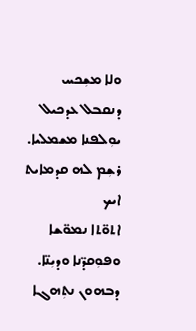ܘܠܐ ܡܫܼܟܚ ܕܢܩܒܠ ܥܕܟܝܠ ܝܘܼܠܦܢܐ ܡܫܡܠܝܐ. ܪܫܼܡ ܠܗ ܩܕܡܐܝܬ ܐܝܟ
ܐܬܘ̈ܬܐ ܢܡܘ̈ܫܐ ܘܦܘܼܩܕ̈ܢܐ ܘܕܝܼܢ̈ܐ. ܕܒܗܘܢ ܢܬܼܗܓܐ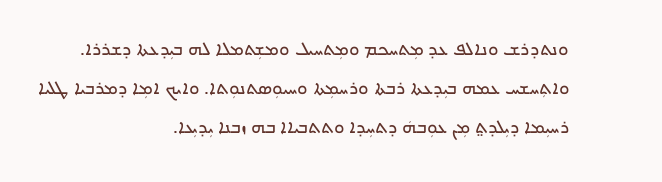ܘܢܬܕܪܫ ܘܢܐܠܦ ܥܕ ܡܼܬܚܟܡ ܘܡܼܬܚܝܠ ܘܡܫܼܬܡܠܐ ܠܗ ܒܝܼܕܥܬܐ ܕܫܪܪܐ. ܘܐܬܼܚܫܚ ܥܡܗ ܒܝܼܕܥܬܐ ܪܒܬܐ ܘܪܚܡܼܬܐ ܘܚܝܘܼܣܬܢܘܼܬܐ. ܘܐܝܟ ܐܡܼܐ ܕܡܪܒܝܐ ܛܠܝܐ ܪܚܝܼܡܐ ܕܝܼܠܕܬ݀ ܡܼܢ ܥܘܼܒܗܿ ܕܬܚܼܕܐ ܘܬܬܒܝܐܐ ܒܗ ܙܒܢܐ ܝܼܕܝܼܥܐ.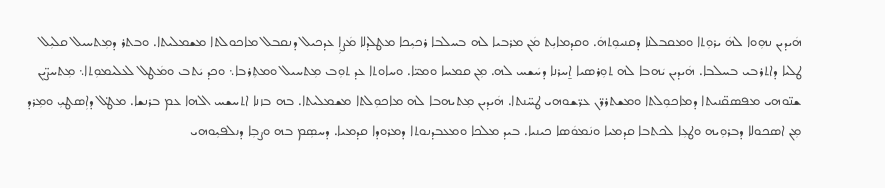ܗܿܝܕܝܢ ܢܗܼܘܐ ܠܗܿ ܝܪܘܼܬܐ ܘܡܩܒܠܢܐ ܕܩܢܝܘܼܬܗܿ. ܘܩܕܡܐܝܼܬ ܡܿܢ ܡܪܒܝܐ ܠܗ ܒܚܠܒܐ ܪܟܝܼܟܐ ܡܛܠܕܠܐ ܡܿܨܐܼ ܥܕܟܝܠ ܕܢܩܒܠ ܡܐܟܘܠܬܐ ܡܫܡܠܝܬܐ. ܘܒܬܪ ܕܡܼܬܚܝܠ ܩܠܝܼܠ ܛܠܝܐ ܕܐܬܪܒܝ ܒܚܠܒܐ. ܗܿܝܕܝܢ ܝܿܗܒܐ ܠܗ ܬܘܼܪܣܝܐ ܐ̱ܚܪܢܐ ܕܚܿܫܚ ܠܗ. ܡܼܢ ܩܡܚܐ ܘܡܝ̈ܐ. ܘܚܐܘܬܐ ܥܕ ܬܘܼܒ ܡܼܬܚܝܠ ܘܡܬܼܪܒܐ܆ ܘܟܕ ܝܿܬܒ ܘܡܿܛܠ ܠܥܠܝܡܘܼܬܐ܆ ܡܼܬܚܨ̈ܝܢ ܫܢ̈ܘܗܝ ܡܦܣܩ̈ܢܝܬܐ ܕܡܐܟܘܼܠܬܐ ܘܡܫܬܪܪ̈ܢ ܥܪ̈ܫܘܗܝ ܛܚ̈ܢܬܐ. ܗܿܝܕܝܢ ܡܼܬܝܗܒܐ ܠܗ ܡܐܟܘܼܠܬܐ ܡܫܡܠܝܬܐ. ܒܗ ܒܙܢܐ ܐܬܚܫܚ ܐܠܗܐ ܥܡ ܒܪܢܫܐ. ܡܛ݀ܠ ܕܐܼܣܛܝܼ ܘܡܼܪܕ ܡܼܢ ܐܣܟܘܠܐ ܕܒܪܘܼܝܗ ܘܛܥܼܐ ܠܟܬܒܐ ܩܕܡܝܐ ܘܢܿܡܘܿܣܐ ܟܝܢܝܐ. ܒܝܕ ܡܠܟܐ ܘܡܥܒܕܢܘܬܐ ܕܡܪܘܕܐ ܩܕܡܝܐ. ܕܚܣܼܡ ܒܗ ܘܨܒܼܐ ܕܢܠܦܝܼܘܗܝ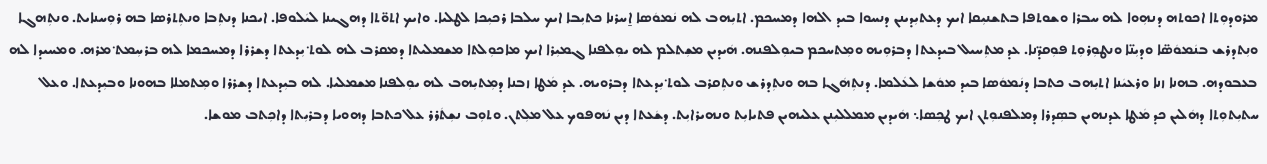ܡܪܘܕܘܼܬܐ ܐܟܘܬܗ ܕܢܗܼܘܐ ܠܗ ܚܒܪܐ ܘܫܘܬܦܐ ܒܬܫܢܝܼܩܐ ܐܝܟ ܕܥܬܝܼܕܝܢܢ ܕܢܚܘܐ ܒܝܕ ܐܠܗܐ ܕܡܚܟܡ. ܐܬܝܼܗܒ ܠܗ ܢܿܡܘܿܣܐ ܐ̱ܚܪܢܐ ܟܬܝܼܒܐ ܐܝܟ ܚܠܒܐ ܪܟܝܼܟܐ ܠܛܠܝܐ. ܘܐܝܟ ܐܬܘ̈ܬܐ ܕܗܓܝܢܐ ܠܝܿܠܘܦܐ. ܐܝܟܢܐ ܕܢܬܼܒܐ ܘܢܬܼܬܪܣܐ ܒܗ ܪܘܼܚܢܐܝܬ. ܘܢܬܼܗܓܐ ܘܢܼܬܕܪܫ ܒܢܿܡܘܿܣ̈ܐ ܘܕܝܼܢ̈ܐ ܘܢܛܘܼܪܘܼܬ ܦܘܼܩܕ̈ܢܐ. ܥܕ ܡܬܼܚܝܠ ܒܝܕܥܬܐ ܕܒܪܘܼܝܗ ܘܡܼܬܚܟܡ ܒܝܘܼܠܦܢܗ. ܗܿܝܕܝܢ ܡܫܼܬܠܡ ܠܗ ܝܘܼܠܦܢܐ ܓܡܝܼܪܐ ܐܝܟ ܡܐܟܘܼܠܬܐ ܡܫܡܠܝܬܐ ܕܡܩܪܒ ܠܗ ܠܘܬ݀ ܝܼܕܥܬܐ ܕܫܪܪܐ ܕܡܚܟܡܐ ܠܗ ܒܪܚܼܡܬ݀ ܡܪܗ. ܘܡܚܝܕܐ ܠܗ ܒܥܒܘܕܗ. ܒܗܢܐ ܙܢܐ ܘܪܥܝܿܢܐ ܐܬܝܼܗܒ ܟܬܒܐ ܕܢܿܡܘܿܣܐ ܒܝܕ ܡܘܿܫܐ ܠܥܿܠܡܐ. ܕܢܬܼܗܿܓܐ ܒܗ ܘܢܬܼܕܪܫ ܘܢܬܼܩܪܒ ܠܘܬ݀ ܝܼܕܥܬܐ ܕܒܪܘܝܗ. ܥܕ ܡܿܛܐ ܙܒܢܐ ܕܡܼܬܝܼܗܒ ܠܗ ܝܘܼܠܦܢܐ ܡܫܡܠܝܐ. ܠܗ ܒܝܼܕܥܬܐ ܕܫܪܪܐ ܘܡܼܬܡܠܐ ܒܗܘܢܐ ܘܒܝܼܕܥܬܐ. ܘܥܠ ܚܬܝܼܬܘܼܬܐ ܕܗܿܠܝܢ ܟܕ ܡܿܛܐ ܥܕܢܗܝܢ ܒܣܼܕܪܐ ܕܡܠܦܢܘܼܬܢ ܐܝܟ ܛܟܼܣܐ܆ ܗܿܝܕܝܢ ܡܡܠܠܝܼܢܢ ܥܠܝܗܝܢ ܦܬܝܐܝܼܬ ܘܢܗܝܪܐܝܼܬ. ܕܫܿܥܬܐ ܕܝܢ ܢܿܗܦܘܟ ܥܠ ܡܠܼܬܢ. ܘܬܘܼܒ ܢܫܼܬܿܪܪ ܥܠ ܟܬܒܐ ܕܗܘܝܐ ܕܒܪܝܼܬܐ ܕܐܟܼܬܒ ܡܘܫܐ.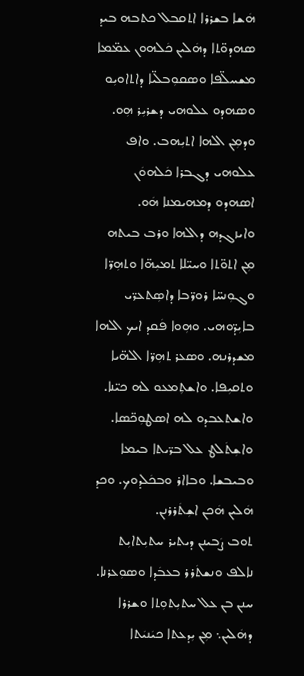ܗܿܫܐ ܒܫܪܪܐ ܐܬܩܒܠ ܟܬܒܗ ܒܝܕ ܣܗܕܘ̈ܬܐ ܕܗܿܠܝܢ ܟܿܠܗܘܢ ܥܡ̈ܡܐ ܡܫܚܠ̈ܦܐ ܘܣܩܘܼܒܠ̈ܝܐ ܕܐܬܐܘܝܼܘ ܘܣܗܕܘ ܥܠܘܗܝ ܕܫܪܝܼܪ ܗܼܘ. ܘܕܡܼܢ ܐܠܗܐ ܐܬܝܼܗܒ. ܘܐܦ ܥܠܘܗܝ ܕܓܒܪܐ ܟܿܠܗܘܿܢ ܐܣܗܕܘ ܕܡܗܝܡܢܐ ܗܿܘ. ܘܐܝܙܓܕܗ ܕܐܠܗܐ ܘܪܒ ܒܝܬܗ ܡܼܢ ܐܬܘ̈ܬܐ ܘܚܝ̈ܠܐ ܬܡܝܼܗ̈ܐ ܘܬܗܼܪ̈ܐ ܘܓܘܼܢܚ̈ܐ ܪܘܪ̈ܒܐ ܕܐܣܼܬܥܪ̈ܝ ܒܐܝܼܕ̈ܘܗܝ. ܘܗܼܘܐ ܦܿܩܕ ܐܝܟ ܐܠܗܐ ܡܫܕܪܢܗ. ܘܣܥܪ ܬܗܼܪ̈ܐ ܐܠܗ̈ܝܐ ܘܬܩܝܼܦܐ. ܘܐܫܬܼܡܥܘ ܠܗ ܟܝ̈ܢܐ. ܘܐܫܬܥܒܕܘ ܠܗ ܐܣܛܘܼܟ̈ܣܐ. ܘܐܫܼܬܿܠܛ ܥܠ ܒܪ̈ܝܬܐ ܒܝܡܐ ܘܒܝܒܫܐ. ܘܒܐܐܪ ܘܒܟܿܠܕܘܟ. ܘܟܕ ܗܿܠܝܢ ܗܿܟܢ ܐܫܼܬܿܪܪܢܢ.
ܬܘܒ ܨܿܒܝܢܢ ܕܝܬܝܪ ܚܬܝܼܬܐܝܼܬ ܢܐܠܦ ܘܢܫܬܿܪܪ ܒܥܒܿܕܐ ܘܣܘܼܥܪܢܐ. ܚܢܢ ܒܢ ܥܠ ܚܬܝܼܬܘܼܬܐ ܘܫܪܪܐ ܕܗܿܠܝܢ܆ ܡܼܢ ܝܼܕܥܬܐ ܟܝܿܢܝܿܬܐ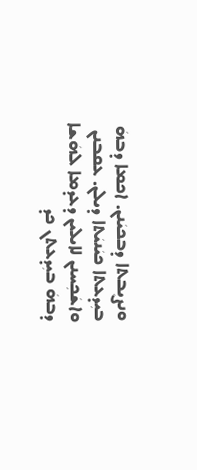ܘܢܨܝܼܒܬܐ ܕܒܟܝܿܢܢ. ܐܟܡܐ ܕܒܗܿ ܒܝܼܕܥܬܐ ܟܝܿܢܝܿܬܐ ܕܝܠܢ. ܥܩܒܢܢ ܘܐܫܿܟܼܚܢܢ ܠܐܝܠܝܢ ܕܥܕܡܐ ܠܗܿܫܐ ܕܒܗܿ ܒܝܼܕܥܬܢ ܟܕ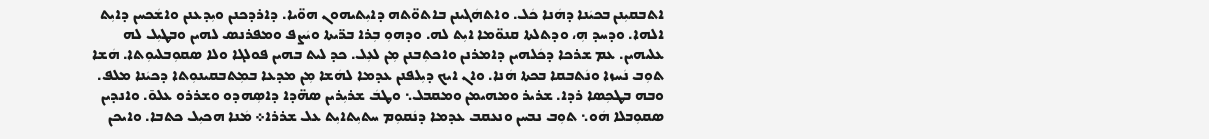ܐܬܒܩܝܼܢܢ ܒܟܝܿܢܐ ܕܗܿܢܐ ܟܿܠ. ܘܐܬܗܿܓܝܢܢ ܒܐܬܘ̈ܬܗ ܕܐܝܼܬܝܗܘܢ ܗܘ̈ܝܐ. ܕܐܪܕܟܢܢ ܘܝܼܕܥܢܢ ܘܐܫܿܟܚܢ ܕܐܝܼܬ ܐܠܗܐ. ܘܕܚܕ ܗܼ، ܘܕܬܠܬܐ ܩܢܘ̈ܡܐ ܐܝܼܬ ܠܗ. ܘܕܗܘܼ ܒܼܪܐ ܒܪ̈ܝܬܐ ܘܝܿܨܦ ܘܡܦܪܢܣ ܠܗܝܢ ܘܒܛܝܼܠ ܠܗ ܥܠܝܗܝܢ. ܥܡ ܫܪܟܐ ܕܟܿܠܗܝܢ ܕܐܡܪܢܢ ܘܐܟܬܼܒܢܢ ܡܼܢ ܠܥܼܠ. ܟܕ ܠܝܬ ܒܗܝܢ ܦܘܠܓܐ ܘܠܐ ܣܩܘܼܒܠܝܘܼܬܐ. ܗܿܫܐ ܬܘܼܒ ܢܿܚܙܐ ܘܢܿܬܒܩܐ ܒܟܬܐ ܗܿܢܐ. ܘܐܢ ܐܝܟ ܕܝܼܠܦܢܢ ܥܕܡܐ ܠܗܿܫܐ ܡܼܢ ܡܕܥܐ ܒܡܼܬܒܩܝܢܘܼܬܐ ܕܟܝܿܢܐ ܡܠܦ. ܘܒܗ ܒܛܟܼܣܐ ܪܕܐ. ܫܪܝܪ ܘܡܗܝܡܢ ܘܡܩܒܠ܆ ܘܛܒܿ ܫܪܝܼܪܝܢ ܣܗ̈ܕܐ ܕܐܣܼܗܕܘ ܘܫܪܪܘ ܥܠܘ̄. ܘܐܢܕܝܢ ܣܩܘܼܒܠܐ ܗܿܘ܆ ܬܘܼܒ ܢܒܚܢ ܘܢܥܩܒ ܥܕܡܐ ܕܢܿܩܘܼܡ ܚܬܝܼܬܐܝܼܬ ܥܠ ܫܪܪܐ܀ ܡܿܢܐ ܗܟܝܼܠ ܟܬܒܐ. ܘܐܝܟܢ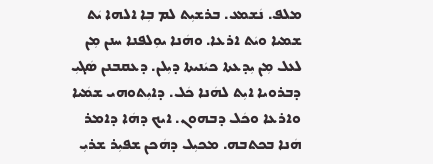ܡܠܦ. ܢܿܫܡܥ. ܒܪܫܝܼܬ ܠܡ ܒܼܐ ܐܠܗܐ ܝܿܬ ܫܡܝܐ ܘܝܿܬ ܐܪܥܐ. ܘܗܿܢܐ ܝܘܼܠܦܢܐ ܚܢܢ ܡܼܢ ܠܥܠ ܡܼܢ ܝܼܕܥܬܐ ܟܝܿܢܝܬܐ ܕܝܼܠܢ. ܕܥܩܒܢܢ ܣܿܓܝܼ ܕܒܪܘܝܐ ܐܝܼܬ ܠܗܿܢܐ ܟܿܠ. ܕܐܝܼܬܘܗܝ ܫܡܿܝܐ ܘܐܪܥܐ ܘܟܿܠ ܕܒܗܘܢ. ܐܝܟ ܕܗܿܐ ܕܐܡܪ ܗܿܢܐ ܒܟܬܒܗ. ܡܟܝܼܠ ܕܗܿܟܢ ܫܦܝܼܪ ܫܪܝܼ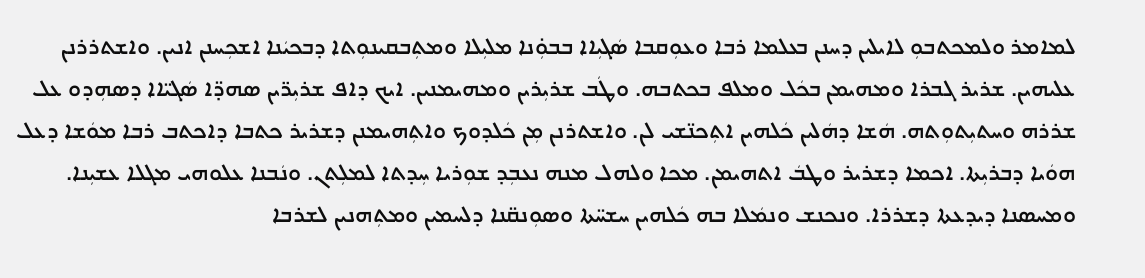ܠܡܐܡܪ ܘܠܡܟܬܒܘܼ ܠܐܝܠܝܢ ܕܚܢܢ ܒܥܠܡܐ ܪܒܐ ܘܥܘܼܩܒܐ ܣܿܓܝܼܐܐ ܒܒܘܼ̇ܢܐ ܡܠܝܼܠܐ ܘܡܬܼܒܩܝܢܘܼܬܐ ܕܒܟܝܿܢܐ ܐܫܟܼܚܢܢ ܐܢܝܢ. ܘܐܫܬܪܪܢܢ ܥܠܝܗܝܢ. ܫܪܝܪ ܓܒܪܐ ܘܡܗܝܡܢ ܒܟܿܠ ܘܡܠܦ ܒܟܬܒܗ. ܘܛܿܒ ܫܪܝܼܪܝܢ ܘܡܗܝܡܢܝܢ. ܐܝܟ ܕܐܦ ܫܪܝܼܪ̈ܝܢ ܣܗܕ̈ܐ ܣܿܓܝ̈ܐܐ ܕܣܗܼܕܘ ܥܠ ܫܪܪܗ ܘܚܬܝܼܬܘܼܬܗ. ܗܿܫܐ ܕܗܿܠܝܢ ܟܿܠܗܝܢ ܐܬܼܟܢ̈ܫܝ ܠܢ. ܘܐܫܬܪܢܢ ܡܼܢ ܟܿܠܕܘܟ ܘܐܬܼܗܝܡܢܢ ܕܫܪܝܪ ܟܬܒܐ ܕܐܟܬܒ ܪܒܐ ܡܘܿܫܐ ܕܥܠ ܗܘܿܝܐ ܕܒܪܝܼܬܐ. ܐܟܡܐ ܕܫܪܝܪ ܘܛܒܿ ܐܬܗܝܡܢ. ܡܟܐ ܘܠܗܠ ܡܢܗ ܢܥܒܼܕ ܫܘܼܪܝܐ ܚܼܕܬܐ ܠܡܠܼܬܢ. ܘܢܿܒܢܐ ܥܠܘܗܝ ܡܓܠܐ ܥܫܝܼܢܐ. ܘܡܚܣܢܐ ܕܝܕܥܬܐ ܕܫܪܪܐ. ܘܢܟܢܫ ܘܢܡܿܠܐ ܒܗ ܟܿܠܗܝܢ ܚܫܚ̈ܬܐ ܘܣܘܼܢܩ̈ܢܐ ܕܠܚܡܝܢ ܘܡܬܼܗܢܝܢ ܠܫܪܒܐ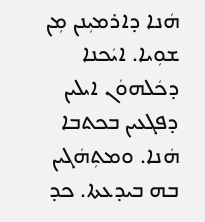ܗܿܢܐ ܕܐܪܡܝܼܢܢ ܡܼܢ ܫܘܼܝܐ. ܐܝܿܟܢܐ ܕܟܿܠܗܘܿܢ ܐܝܠܝܢ ܕܦܓܥܝܢ ܒܟܬܒܐ ܗܿܢܐ. ܘܡܬܼܗܿܓܝܢ ܒܗ ܒܝܕܥܬܐ. ܟܕ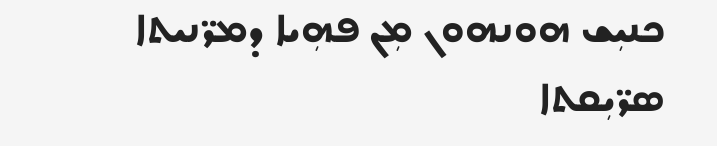ܟܢܝܼܫ ܗܘܢܗܘܢ ܡܼܢ ܦܗܼܝܐ ܕܡܪ̈ܢܝܬܐ ܣܪ̈ܝܼܩܬܐ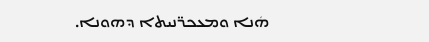ܗܿܢܐ ܘܡܥܟܪ̈ܢܝܬܐ ܕܗܘܢܐ.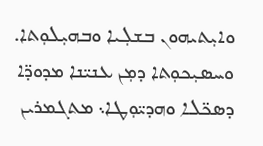ܘܐܝܼܬܝܗܘܢ ܒܫܠܼܝܐ ܘܒܗܝܼܠܘܼܬܐ. ܘܚܣܝܼܟܘܼܬܐ ܕܡܼܢ ܥܢܝ̈ܢܐ ܡܕܘܕ̈ܐ ܕܣܟ̈ܠܐ ܘܗܕܝ̈ܘܼܛܐ܆ ܡܬܓܡܪܝܢ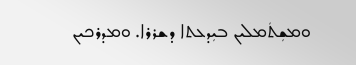ܘܡܫܼܬܿܡܠܝܢ ܒܝܼܕܥܬܐ ܕܫܪܪܐ. ܘܡܕܪܟܝܢ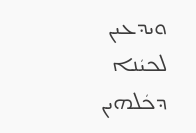ܘܝܕܥܝܢ ܠܟܝܿܢܐ ܕܟܿܠܗܝܢ